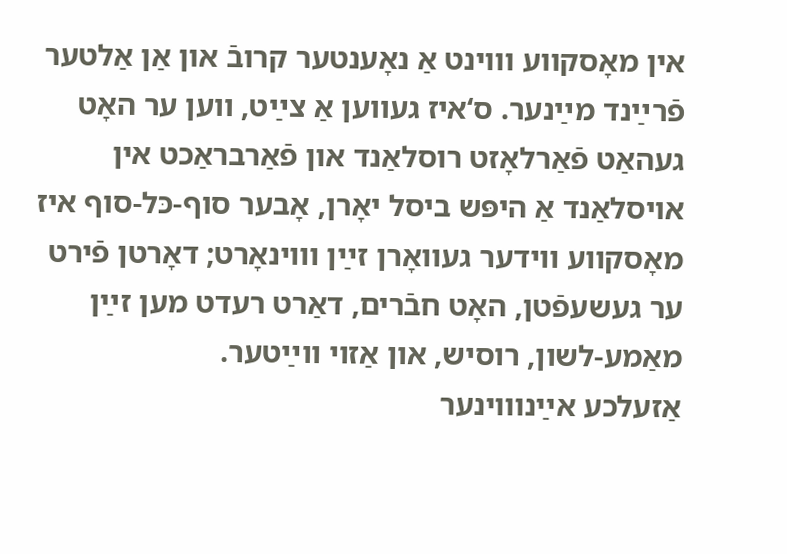אין מאָסקווע וווינט אַ נאָענטער קרובֿ און אַן אַלטער פֿרײַנד מײַנער. ס‘איז געווען אַ צײַט, ווען ער האָט געהאַט פֿאַרלאָזט רוסלאַנד און פֿאַרבראַכט אין אויסלאַנד אַ היפּש ביסל יאָרן, אָבער סוף-כּל-סוף איז מאָסקווע ווידער געוואָרן זײַן וווינאָרט; דאָרטן פֿירט ער געשעפֿטן, האָט חבֿרים, דאַרט רעדט מען זײַן מאַמע-לשון, רוסיש, און אַזוי ווײַטער.
אַזעלכע אײַנוווינער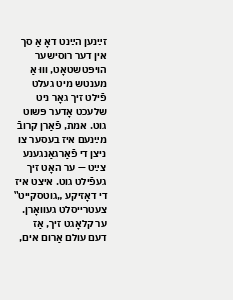זײַנען הײַנט דאָ אַ סך אין דער רוסישער הויפּטשטאָט, וווּ אַ מענטש מיט געלט פֿילט זיך גאָר ניט שלעכט אָדער פּשוט גוט. אמת, פֿאַרן קרובֿ מײַנעם איז בעסער צו ניצן די פֿאַרגאַנגענע צײַט — ער האָט זיך געפֿילט גוט. איצט איז די דאָזיקע „גוטסקייט‟ צעטרייסלט געוואָרן. ער קלאָגט זיך, אַז דעם עולם אַרום אים,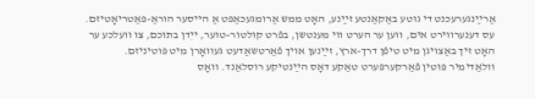אַרײַנגערעכנט די גוטע באַקאַנטע זײַנע, האָט ממש אַרומגעכאַפּט אַ הייסער הוראַ-פּאַטריאָטיזם. עס דענערווירט אים, ווען ער הערט ווי מענטשן, בפֿרט קולטור-טוער, ייִדן בתוכם, צו וועלכע ער האָט זיך באַצויגן מיט טיפֿן דרך-ארץ, זײַנען אויך פֿאַרטשאַדעט געוואָרן מיט פּוטיניזם.
וולאַדימיר פּוטין פֿאַרקערפּערט טאַקע דאָס הײַנטיקע רוסלאַנד. וואָס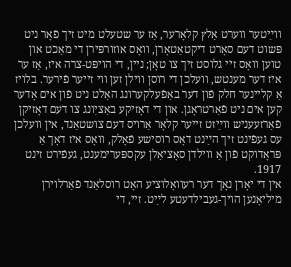ווײַטער ווערט אַלץ קלאָרער, אַז ער שטעלט מיט זיך פֿאָר ניט פּשוט דעם סאָרט דיקטאַטאָרן, וואָס אוזורפּירן די מאַכט און טוען וואָס זיי גלוסט זיך צו טאָן; ניין, די הויפּט-צרה איז, אַז ער איז דער מענטש, וועלכן די רוסן ווילן זען ווי זייער פֿירער. בלויז אַ קליינער חלק פֿון דער באַפֿעלקערונג האַלט ניט פֿון אים אָדער קען אים ניט פֿאַרטראָגן. און די דאָזיקע באַציִונג צו דעם דאָזיקן פֿאַרזעעניש ווײַזט זייער קלאָר אַרויס דעם צושטאַנד, אין וועלכן עס געפֿינט זיך הײַנט דאָס רוסישע פֿאָלק, וואָס איז דאָך אַ פּראָדוקט פֿון אַ ווילדן סאָציאַלן עקספּערימענט, געפֿירט זינט 1917.
אין די יאָרן נאָך דער רעוואָלוציע האָט רוסלאַנד פֿאַרלוירן מיליאָנען הויך-געבילדעטע לײַט. זיי, די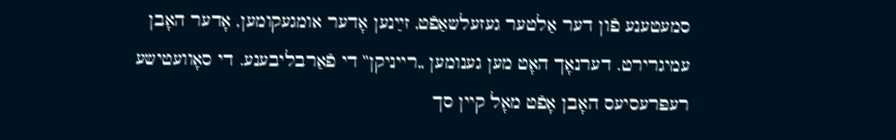סמעטענע פֿון דער אַלטער געזעלשאַפֿט, זײַנען אָדער אומגעקומען, אָדער האָבן עמיגרירט. דערנאָך האָט מען גענומען „רייניקן‟ די פֿאַרבליבענע. די סאָוועטישע רעפּרעסיעס האָבן אָפֿט מאָל קיין סך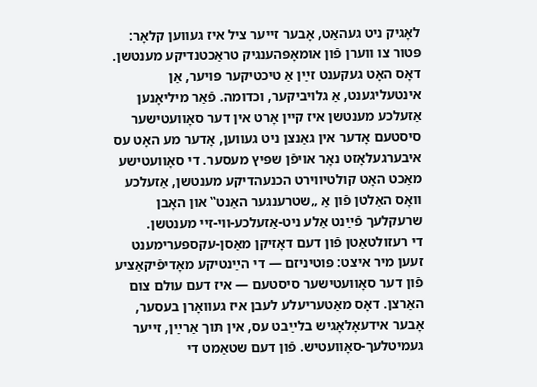לאָגיק ניט געהאַט, אָבער זייער ציל איז געווען קלאָר: פּטור צו ווערן פֿון אומאָפּהענגיק טראַכטנדיקע מענטשן. דאָס האָט געקענט זײַן אַ טיכטיקער פּויער, אַן אינטעליגענט, אַ גלויביקער, וכדומה. פֿאַר מיליאָנען אַזעלכע מענטשן איז קיין אָרט אין דער סאָוועטישער סיסטעם אָדער אין גאַנצן ניט געווען, אָדער מע האָט עס איבערגעלאָזט נאָר אויפֿן שפּיץ מעסער. די סאָוועטישע מאַכט האָט קולטיווירט הכנעהדיקע מענטשן, אַזעלכע וואָס האַלטן פֿון אַ „שטרענגער האַנט‟ און האָבן שרעקלעך פֿײַנט אַלע ניט-אַזעלכע-ווי-זיי מענטשן.
די רעזולטאַטן פֿון דעם דאָזיקן מאַסן-עקספּערימענט זעען מיר איצט: פּוטיניזם — די הײַנטיקע מאָדיפֿיקאַציע פֿון דער סאָוועטישער סיסטעם — איז דעם עולם צום האַרצן. דאָס מאַטעריעלע לעבן איז געוואָרן בעסער, אָבער אידעאָלאָגיש בלײַבט עס, אין תּוך אַרײַן, זייער געמיטלעך-סאָוועטיש. פֿון דעם שטאַמט די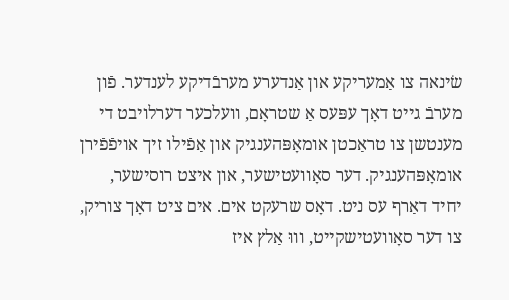שׂינאה צו אַמעריקע און אַנדערע מערבֿדיקע לענדער. פֿון מערבֿ גייט דאָך עפּעס אַ שטראָם, וועלכער דערלויבט די מענטשן צו טראַכטן אומאָפּהענגיק און אַפֿילו זיך אויפֿפֿירן אומאָפּהענגיק. דער סאָוועטישער, און איצט רוסישער, יחיד דאַרף עס ניט. דאָס שרעקט אים. אים ציט דאָך צוריק, צו דער סאָוועטישקייט, וווּ אַלץ איז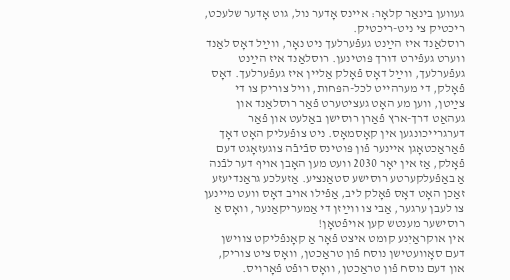געווען בינאַר קלאָר: איינס אָדער נול, גוט אָדער שלעכט, ריכטיק צי ניט-ריכטיק.
רוסלאַנד איז הײַנט געפֿערלעך ניט נאָר, ווײַל דאָס לאַנד ווערט געפֿירט דורך פּוטינען. רוסלאַנד איז הײַנט געפֿערלעך, ווײַל דאָס פֿאָלק אַליין איז געפֿערלעך. דאָס פֿאָלק, די מערהייט לכל-הפּחות, וויל צוריק צו די צײַטן, ווען מע האָט געציטערט פֿאַר רוסלאַנד און געהאַט דרך-ארץ פֿאַרן רוסישן באַלעט און פֿאַר דערגרייכונגען אין קאָסמאָס. ניט צופֿעליק האָט דאָך פֿאַראַכטאָגן איינער פֿון פּוטינס סבֿיבֿה צוגעזאָגט דעם פֿאָלק, אַז אין יאָר 2030 וועט מען האָבן אויף דער לבֿנה אַ באַפֿעלקערטע רוסישע סטאַנציע. אַזעלכע גראַנדיעזע זאַכן האָט דאָס פֿאָלק ליב, אַפֿילו אויב דאָס וועט מיינען צו לעבן ערגער, אַבי צו ווײַזן די אַמעריקאַנער, וואָס אַ רוסישער מענטש קען אויפֿטאָן!
אין אוקראַיִנע קומט איצט פֿאָר אַ קאָנפֿליקט צווישן דעם סאָוועטישן נוסח פֿון טראַכטן, וואָס ציט צוריק, און דעם נוסח פֿון טראַכטן, וואָס רופֿט פֿאָרויס.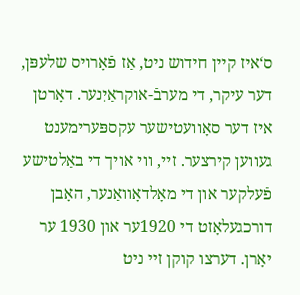ס‘איז קיין חידוש ניט, אַז פֿאָרויס שלעפּן, דער עיקר, די מערבֿ-אוקראַיִנער. דאָרטן איז דער סאָוועטישער עקספּערימענט געווען קירצער. זיי, ווי אויך די באַלטישע פֿעלקער און די מאָלדאָוואַנער, האָבן דורכגעלאָזט די 1920ער און 1930 ער יאָרן. דערצו קוקן זיי ניט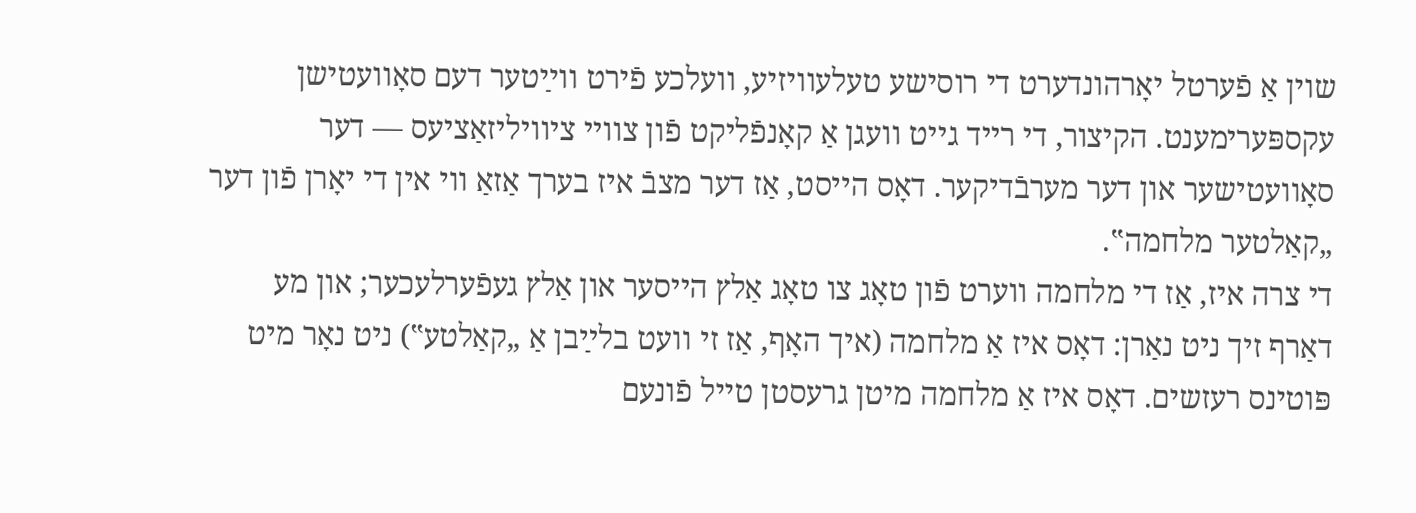שוין אַ פֿערטל יאָרהונדערט די רוסישע טעלעוויזיע, וועלכע פֿירט ווײַטער דעם סאָוועטישן עקספּערימענט. הקיצור, די רייד גייט וועגן אַ קאָנפֿליקט פֿון צוויי ציוויליזאַציעס — דער סאָוועטישער און דער מערבֿדיקער. דאָס הייסט, אַז דער מצבֿ איז בערך אַזאַ ווי אין די יאָרן פֿון דער „קאַלטער מלחמה‟.
די צרה איז, אַז די מלחמה ווערט פֿון טאָג צו טאָג אַלץ הייסער און אַלץ געפֿערלעכער; און מע דאַרף זיך ניט נאַרן: דאָס איז אַ מלחמה (איך האָף, אַז זי וועט בלײַבן אַ „קאַלטע‟) ניט נאָר מיט פּוטינס רעזשים. דאָס איז אַ מלחמה מיטן גרעסטן טייל פֿונעם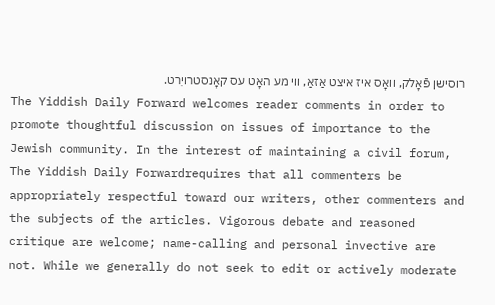רוסישן פֿאָלק, וואָס איז איצט אַזאַ, ווי מע האָט עס קאָנסטרויִרט.
The Yiddish Daily Forward welcomes reader comments in order to promote thoughtful discussion on issues of importance to the Jewish community. In the interest of maintaining a civil forum, The Yiddish Daily Forwardrequires that all commenters be appropriately respectful toward our writers, other commenters and the subjects of the articles. Vigorous debate and reasoned critique are welcome; name-calling and personal invective are not. While we generally do not seek to edit or actively moderate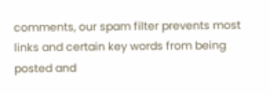comments, our spam filter prevents most links and certain key words from being posted and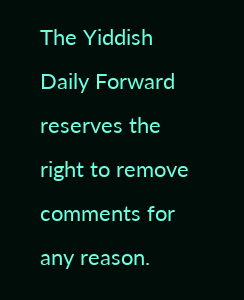The Yiddish Daily Forward reserves the right to remove comments for any reason.